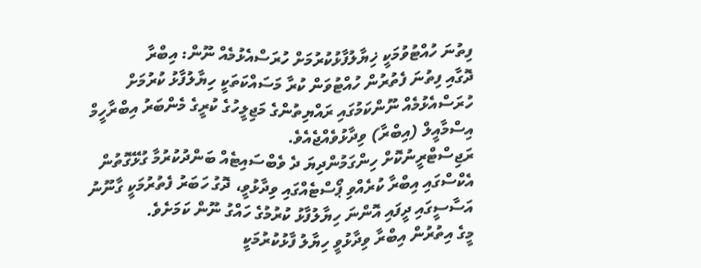ފިތުނަ ހުއްޓުވުމަކީ ޚިޔާލުފާޅުކުރުމަށް ހުރަސްއެޅުމެއް ނޫން: އިބްރާ
ދޮގާއި ފިތުނަ ފެތުރުން ހުއްޓުވަން ކުރާ މަސައްކަތަކީ ހިޔާލުފާޅު ކުރުމަށް ހުރަސްއެޅުމެއް ނޫންކަމުގައި ރައްޔިތުންގެ މަޖިލީހުގެ ކުރީގެ މެންބަރު އިބްރާހީމް އިސްމާއީލް (އިބްރާ) ވިދާޅުވެއްޖެއެވެ.
ރަޖިސްޓްރީނުކޮށް ހިންގަމުންދިޔަ ދެ ވެބްސައިޓެއް ބަންދުކުރުމާ ގުޅޭގޮތުން އެކްސްގައި އިބްރާ ކުރެއްވި ޕޯސްޓެއްގައި ވިދާޅުވީ، ދޮގު ހަބަރު ފެތުރުމަކީ ގާނޫނު އަސާސީގައި ދީފައި އޮންނަ ހިޔާލުފާޅު ކުރުމުގެ ހައްގު ނޫން ކަމަށެވެ.
މީގެ އިތުރުން އިބްރާ ވިދާޅުވީ ހިޔާލު ފާޅުކުރުމަކީ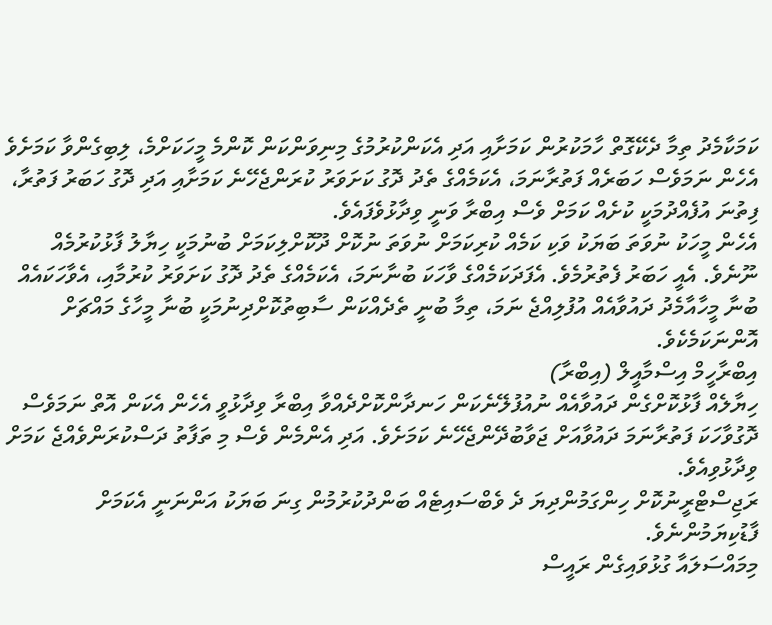ކަމަކާމެދު ތިމާ ދެކޭގޮތް ހާމަކުރުން ކަމަށާއި އަދި އެކަންކުރުމުގެ މިނިވަންކަން ކޮންމެ މީހަކަށްމެ، ލިބިގެންވާ ކަމަށެވެ
އެހެން ނަމަވެސް ހަބަރެއް ފަތުރާނަމަ، އެކަމެއްގެ ތެދު ދޮގު ކަށަވަރު ކުރަންޖެހޭނެ ކަމަށާއި އަދި ދޮގު ހަބަރު ފަތުރާ، ފިތުނަ އުފެއްދުމަކީ ކުށެއް ކަމަށް ވެސް އިބްރާ ވަނީ ވިދާޅުވެފައެވެ.
އެހެން މީހަކު ނުވަތަ ބަޔަކު ވަކި ކަމެއް ކުރިކަމަށް ނުވަތަ ނުކޮށް ދޫކޮށްލިކަމަށް ބުނުމަކީ ހިޔާލު ފާޅުކުރުމެއް ނޫނެވެ. އެއީ ހަބަރު ފެތުރުމެވެ. އެފަދަކަމެއްގެ ވާހަކަ ބުނާނަމަ، އެކަމެއްގެ ތެދު ދޮގު ކަށަވަރު ކުރުމާއި، އެވާހަކައެއް ބުނާ މީހާއާމެދު ދައުވާއެއް އުފުލިއްޖެ ނަމަ، ތިމާ ބުނީ ތެދެއްކަން ސާބިތުކޮށްދިނުމަކީ ބުނާ މީހާގެ މައްޗަށް އޮންނަކަމެކެވެ.
އިބްރާހީމް އިސްމާއީލް (އިބްރާ)
ހިޔާލެއް ފާޅުކޮށްގެން ދައުވާއެއް ނުއުފުލޭނެކަން ހަނދާންކޮށްދެއްވާ އިބްރާ ވިދާޅުވީ އެހެން އެކަން އޮތް ނަމަވެސް ދޮގުވާހަކަ ފަތުރާނަމަ ދައުވާއަށް ޖަވާބުދޭންޖެހޭނެ ކަމަށެވެ. އަދި އެންމެން ވެސް މި ތަފާތު ދަސްކުރަންވެއްޖެ ކަމަށް ވިދާޅުވިއެވެ.
ރަޖިސްޓްރީނުކޮށް ހިންގަމުންދިޔަ ދެ ވެބްސައިޓެއް ބަންދުކުރުމުން ގިނަ ބަޔަކު އަންނަނީ އެކަމަށް ފާޑުކިޔަމުންނެވެ.
މިމައްސަލައާ ގުޅުވައިގެން ރައީސް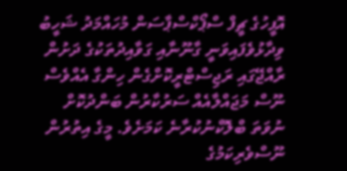އޮފީހުގެ ޗީފް ސްޕޯކްސްޕާސަން މުހައްމަދު ޝަހީބު ވިދާޅުވެފައިވަނީ ގާނޫނާއި ގަވާއިދުތަކުގެ ދަށުން ރާއްޖޭގައި ރަޖިސްޓްރީކޮށްގެން ހިންގާ އެއްވެސް ނޫސް މަޖައްލާއެއް ސަރުކާރުން ބަންދުކޮށް ނުވަތަ ބްލޮކްނުކުރާނެ ކަމަށެވެ. މީގެ އިތުރުން ނޫސްވެރިކަމުގެ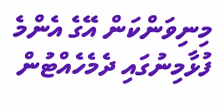މިނިވަންކަން އޭގެ އެންމެ ފުޅާމިނުގައި ދެމެހެއްޓުން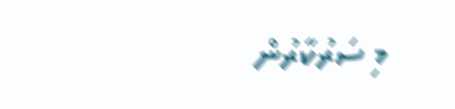މި ސަރުކާރުން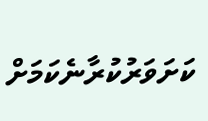ކަށަވަރުކުރާނެކަމަށް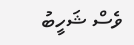ވެސް ޝަހީބު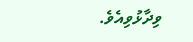ވިދާޅުވިއެވެ.